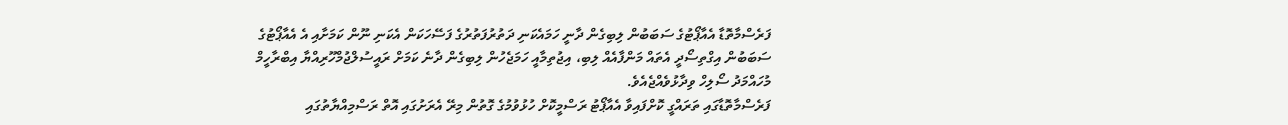ފަރެސްމާތޮޑާ އެއާޕޯޓުގެ ސަބަބުން ލިބިގެން ދާނީ ހަމައެކަނި ދަތުރުފަތުރުގެ ފަސޭހަކަން އެކަނި ނޫން ކަމަށާއި އެ އެއާޕޯޓުގެ ސަބަބުން އިގްތިސޯދީ އެތައް މަންފާއެއް ލިބި، އިޖުތިމާއީ ހަމަޖެހުން ލިބިގެން ދާނެ ކަމަށް ރައީސުލްޖުމްހޫރިއްޔާ އިބްރާހީމް މުހައްމަދު ސޯލިހް ވިދާޅުވެއްޖެއެވެ.
ފަރެސްމާތޮޑާގައި ތަރައްގީ ކޮށްފައިވާ އެއާޕޯޓު ރަސްމީކޮށް ހުޅުވުމުގެ ގޮތުން މިރޭ އެރަށުގައި އޮތް ރަސްމިއްޔާތުގައި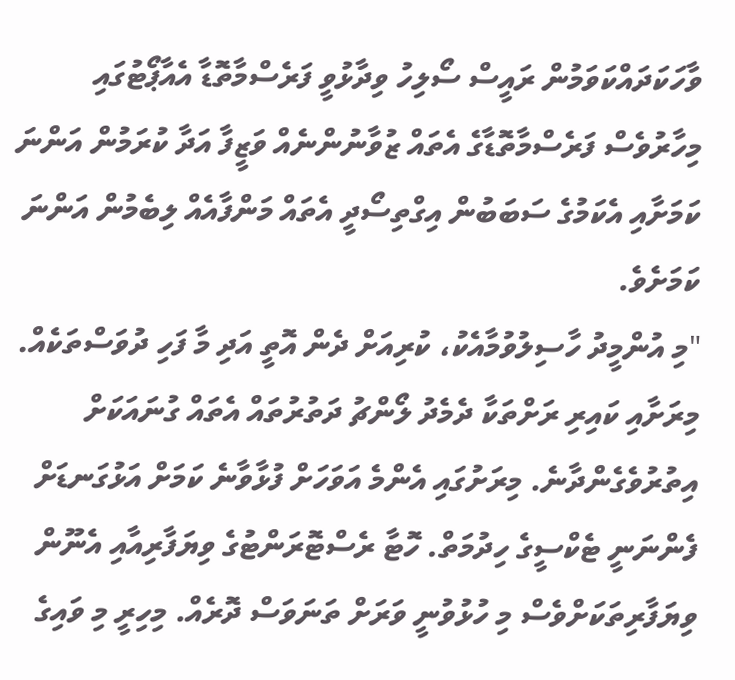ވާހަކަދައްކަވަމުން ރައީސް ސޯލިހު ވިދާޅުވީ ފަރެސްމާތޮޑާ އެއާޕޯޓުގައި މިހާރުވެސް ފަރެސްމާތޮޑާގެ އެތައް ޒުވާނުންނެއް ވަޒީފާ އަދާ ކުރަމުން އަންނަ ކަމަށާއި އެކަމުގެ ސަބަބުން އިގްތިސޯދީ އެތައް މަންފާއެއް ލިބެމުން އަންނަ ކަމަށެވެ.
"މި އުންމީދު ހާސިލުވުމާއެކު، ކުރިއަށް ދެން އޮތީ އަދި މާ ފަހި ދުވަސްތަކެއް. މިރަށާއި ކައިރި ރަށްތަކާ ދެމެދު ލޯންޗު ދަތުރުތައް އެތައް ގުނައަކަށް އިތުރުވެގެންދާނެ. މިރަށުގައި އެންމެ އަވަހަށް ފުޅާވާނެ ކަމަށް އަޅުގަނޑަށް ފެންނަނީ ޓެކްސީގެ ހިދުމަތް. ހޮޓާ ރެސްޓޮރަންޓުގެ ވިޔަފާރިއާއި އެނޫން ވިޔަފާރިތަކަށްވެސް މި ހުޅުވުނީ ވަރަށް ތަނަވަސް ދޮރެއް. މިހިރީ މި ވައިގެ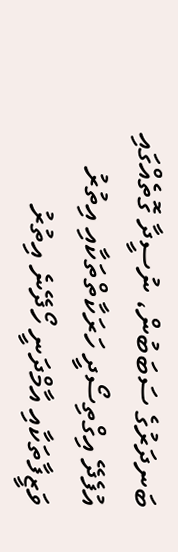ބަނދަރުގެ ސަބަބުން، ނުސީދާ ގޮތެއްގައި އުފެދޭ އިގްތިސޯދީ ހަރަކާތްތަކާއި އިތުރު ވަޒީފާތަކާއި އާމްދަނީ ހޯދޭނެ އިތުރު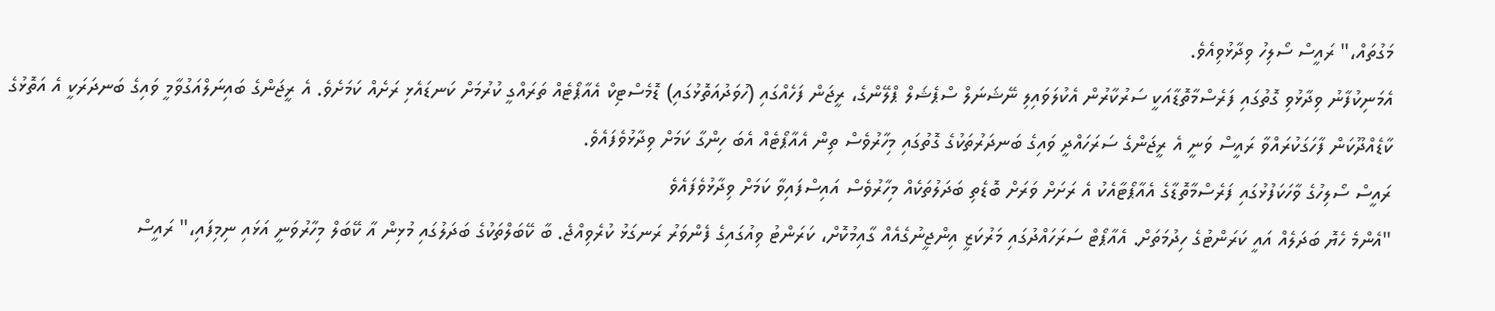މަގުތައް،" ރައީސް ސޯލިހު ވިދާޅުވިއެވެ.
އެމަނިކުފާނު ވިދާޅުވި ގޮތުގައި ފަރެސްމާތޮޑާއަކީ ސަރުކާރުން އެކުލަވައިލި ނޭޝަނަލް ސްޕެޝަލް ޕްލޭންގެ، ރީޖަން ފަހެއްގައި (ހުވަދުއަތޮޅުގައި) ޑޮމެސްޓިކް އެއާޕޯޓެއް ތަރައްގީ ކުރުމަށް ކަނޑައެޅި ރަށެއް ކަމަށެވެ. އެ ރީޖަންގެ ބައިނަލްއަގުވާމީ ވައިގެ ބަނދަރަކީ އެ އަތޮޅުގެ ކާޑެއްދޫކަން ފާހަގަކުރައްވާ ރައީސް ވަނީ އެ ރީޖަންގެ ސަރަހައްދީ ވައިގެ ބަނދަރުތަކުގެ ގޮތުގައި މިހާރުވެސް ތިން އެއާޕޯޓެއް އެބަ ހިންގާ ކަމަށް ވިދާޅުވެފައެވެ.
ރައީސް ސޯލިހުގެ ވާހަކަފުޅުގައި ފަރެސްމާތޮޑާގެ އެއާޕޯޓާއެކު އެ ރަށަށް ވަރަށް ބޮޑެތި ބަދަލުތަކެއް މިހާރުވެސް އައިސްފައިވާ ކަމަށް ވިދާޅުވެފައެވެ
"އެންމެ ހެޔޮ ބަދަލެއް އައީ ކަރަންޓުގެ ހިދުމަތަށް. އެއާޕޯޓް ސަރަހައްދުގައި މަރުކަޒީ އިންޖީނުގެއެއް ގާއިމުކޮށް، ކަރަންޓު ވިއުގައިގެ ފެންވަރު ރަނގަޅު ކުރެވިއްޖެ. ބާ ކޭބަލްތަކުގެ ބަދަލުގައި މުޅިން އާ ކޭބަލް މިހާރުވަނީ އަޅައި ނިމިފައި،" ރައީސް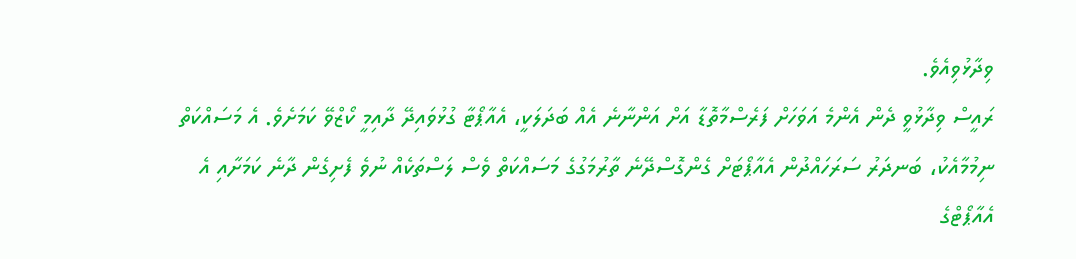ވިދާޅުވިއެވެ.
ރައީސް ވިދާޅުވީ ދެން އެންމެ އަވަހަށް ފަރެސްމާތޮޑާ އަށް އަންނާނެ އެއް ބަދަލަކީ، އެއާޕޯޓާ ގުޅުވައިދޭ ދާއިމީ ކޯޒްވޭ ކަމަށެވެ. އެ މަސައްކަތް ނިމުމާއެކު، ބަނދަރު ސަރަހައްދުން އެއާޕޯޓަށް ގެންގޮސްދޭނެ ތާރުމަގުގެ މަސައްކަތް ވެސް ލަސްތަކެއް ނުވެ ފެށިގެން ދާނެ ކަމަށާއި އެ އެއާޕޯޓްގެ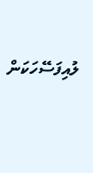ލުއިފަސޭހަކަން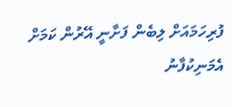ފުރިހަމައަށް ލިބެން ފަށާނީ އޭރުން ކަމަށް އެމަނިކުފާނު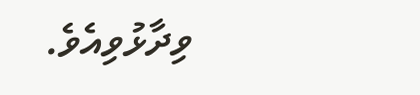ވިދާޅުވިއެވެ.